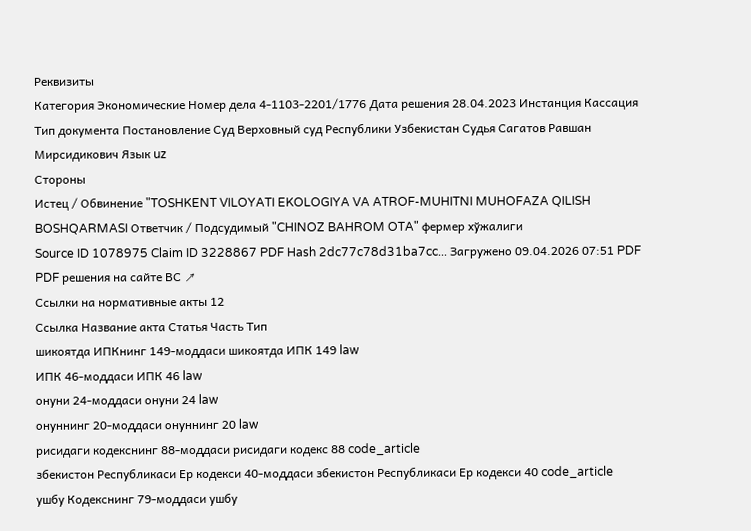Реквизиты
Категория Экономические Номер дела 4-1103-2201/1776 Дата решения 28.04.2023 Инстанция Кассация Тип документа Постановление Суд Верховный суд Республики Узбекистан Судья Сагатов Равшан Мирсидикович Язык uz
Стороны
Истец / Обвинение "TOSHKENT VILOYATI EKOLOGIYA VA ATROF-MUHITNI MUHOFAZA QILISH BOSHQARMASI Ответчик / Подсудимый "CHINOZ BAHROM OTA" фермер хўжалиги
Source ID 1078975 Claim ID 3228867 PDF Hash 2dc77c78d31ba7cc... Загружено 09.04.2026 07:51 PDF PDF решения на сайте ВС ↗
Ссылки на нормативные акты 12
Ссылка Название акта Статья Часть Тип
шикоятда ИПКнинг 149-моддаси шикоятда ИПК 149 law
ИПК 46-моддаси ИПК 46 law
онуни 24-моддаси онуни 24 law
онуннинг 20-моддаси онуннинг 20 law
рисидаги кодекснинг 88-моддаси рисидаги кодекс 88 code_article
збекистон Республикаси Ер кодекси 40-моддаси збекистон Республикаси Ер кодекси 40 code_article
ушбу Кодекснинг 79-моддаси ушбу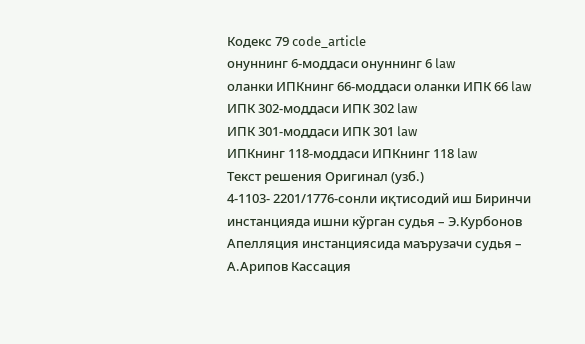Кодекс 79 code_article
онуннинг 6-моддаси онуннинг 6 law
оланки ИПКнинг 66-моддаси оланки ИПК 66 law
ИПК 302-моддаси ИПК 302 law
ИПК 301-моддаси ИПК 301 law
ИПКнинг 118-моддаси ИПКнинг 118 law
Текст решения Оригинал (узб.)
4-1103- 2201/1776-сонли иқтисодий иш Биринчи инстанцияда ишни кўрган судья – Э.Курбонов Апелляция инстанциясида маърузачи судья – А.Арипов Кассация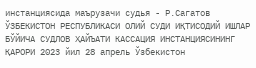инстанциясида маърузачи судья - Р.Сагатов ЎЗБЕКИСТОН РЕСПУБЛИКАСИ ОЛИЙ СУДИ ИҚТИСОДИЙ ИШЛАР БЎЙИЧА СУДЛОВ ҲАЙЪАТИ КАССАЦИЯ ИНСТАНЦИЯСИНИНГ ҚАРОРИ 2023 йил 28 апрель Ўзбекистон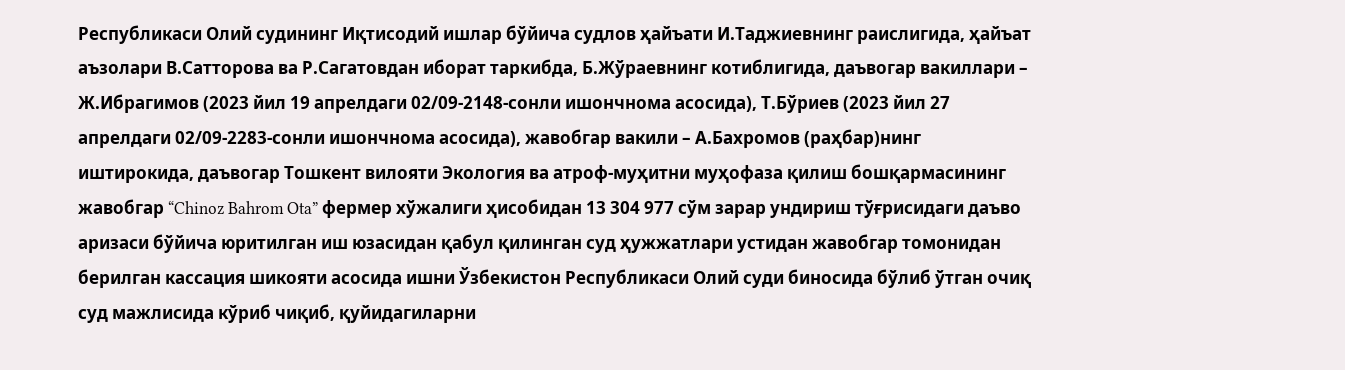Республикаси Олий судининг Иқтисодий ишлар бўйича судлов ҳайъати И.Таджиевнинг раислигида, ҳайъат аъзолари В.Сатторова ва Р.Сагатовдан иборат таркибда, Б.Жўраевнинг котиблигида, даъвогар вакиллари – Ж.Ибрагимов (2023 йил 19 апрелдаги 02/09-2148-сонли ишончнома асосида), Т.Бўриев (2023 йил 27 апрелдаги 02/09-2283-сонли ишончнома асосида), жавобгар вакили – А.Бахромов (раҳбар)нинг иштирокида, даъвогар Тошкент вилояти Экология ва атроф-муҳитни муҳофаза қилиш бошқармасининг жавобгар “Chinoz Bahrom Ota” фермер хўжалиги ҳисобидан 13 304 977 сўм зарар ундириш тўғрисидаги даъво аризаси бўйича юритилган иш юзасидан қабул қилинган суд ҳужжатлари устидан жавобгар томонидан берилган кассация шикояти асосида ишни Ўзбекистон Республикаси Олий суди биносида бўлиб ўтган очиқ суд мажлисида кўриб чиқиб, қуйидагиларни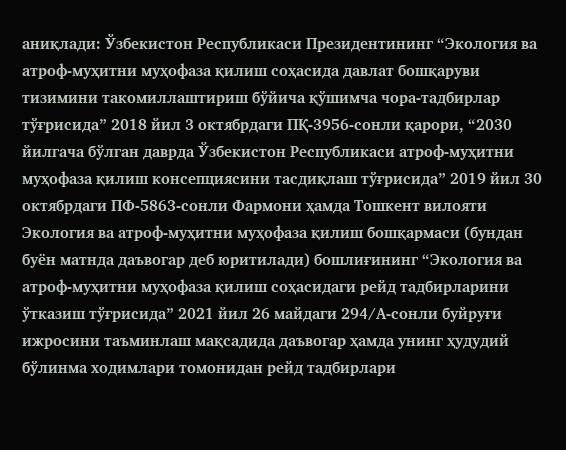аниқлади: Ўзбекистон Республикаси Президентининг “Экология ва атроф-муҳитни муҳофаза қилиш соҳасида давлат бошқаруви тизимини такомиллаштириш бўйича қўшимча чора-тадбирлар тўғрисида” 2018 йил 3 октябрдаги ПҚ-3956-сонли қарори, “2030 йилгача бўлган даврда Ўзбекистон Республикаси атроф-муҳитни муҳофаза қилиш консепциясини тасдиқлаш тўғрисида” 2019 йил 30 октябрдаги ПФ-5863-сонли Фармони ҳамда Тошкент вилояти Экология ва атроф-муҳитни муҳофаза қилиш бошқармаси (бундан буён матнда даъвогар деб юритилади) бошлиғининг “Экология ва атроф-муҳитни муҳофаза қилиш соҳасидаги рейд тадбирларини ўтказиш тўғрисида” 2021 йил 26 майдаги 294/А-сонли буйруғи ижросини таъминлаш мақсадида даъвогар ҳамда унинг ҳудудий бўлинма ходимлари томонидан рейд тадбирлари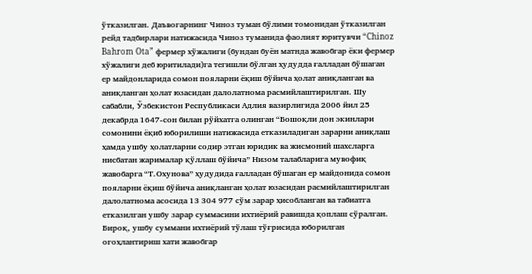ўтказилган. Даъвогарнинг Чиноз туман бўлими томонидан ўтказилган рейд тадбирлари натижасида Чиноз туманида фаолият юритувчи “Chinoz Bahrom Ota” фермер хўжалиги (бундан буён матнда жавобгар ёки фермер хўжалиги деб юритилади)га тегишли бўлган ҳудудда ғалладан бўшаган ер майдонларида сомон пояларни ёқиш бўйича ҳолат аниқланган ва аниқланган ҳолат юзасидан далолатнома расмийлаштирилган. Шу сабабли, Ўзбекистон Республикаси Адлия вазирлигида 2006 йил 25 декабрда 1647-сон билан рўйхатга олинган “Бошоқли дон экинлари сомонини ёқиб юборилиши натижасида етказиладиган зарарни аниқлаш ҳамда ушбу ҳолатларни содир этган юридик ва жисмоний шахсларга нисбатан жарималар қўллаш бўйича” Низом талабларига мувофиқ жавобарга “Т.Охунова” ҳудудида ғалладан бўшаган ер майдонида сомон пояларни ёқиш бўйича аниқланган ҳолат юзасидан расмийлаштирилган далолатнома асосида 13 304 977 сўм зарар ҳисобланган ва табиатга етказилган ушбу зарар суммасини ихтиёрий равишда қоплаш сўралган. Бироқ, ушбу суммани ихтиёрий тўлаш тўғрисида юборилган огоҳлантириш хати жавобгар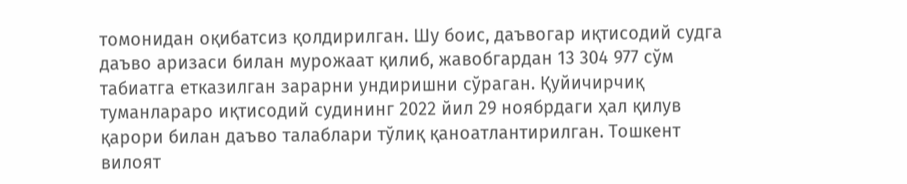томонидан оқибатсиз қолдирилган. Шу боис, даъвогар иқтисодий судга даъво аризаси билан мурожаат қилиб, жавобгардан 13 304 977 сўм табиатга етказилган зарарни ундиришни сўраган. Қуйичирчиқ туманлараро иқтисодий судининг 2022 йил 29 ноябрдаги ҳал қилув қарори билан даъво талаблари тўлиқ қаноатлантирилган. Тошкент вилоят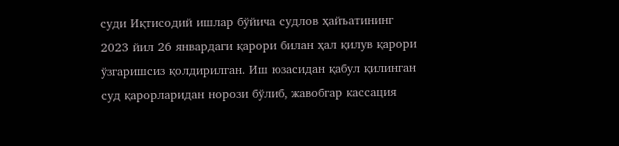суди Иқтисодий ишлар бўйича судлов ҳайъатининг 2023 йил 26 январдаги қарори билан ҳал қилув қарори ўзгаришсиз қолдирилган. Иш юзасидан қабул қилинган суд қарорларидан норози бўлиб, жавобгар кассация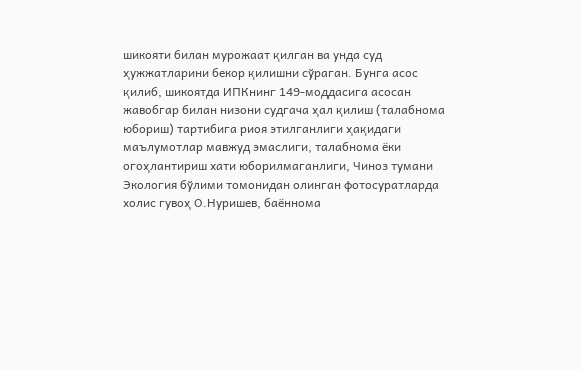шикояти билан мурожаат қилган ва унда суд ҳужжатларини бекор қилишни сўраган. Бунга асос қилиб, шикоятда ИПКнинг 149-моддасига асосан жавобгар билан низони судгача ҳал қилиш (талабнома юбориш) тартибига риоя этилганлиги ҳақидаги маълумотлар мавжуд эмаслиги, талабнома ёки огоҳлантириш хати юборилмаганлиги, Чиноз тумани Экология бўлими томонидан олинган фотосуратларда холис гувоҳ О.Нуришев, баённома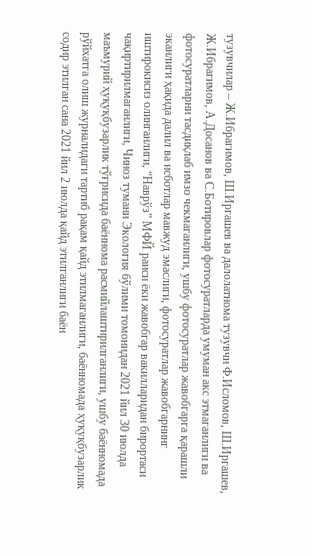тузувчилар – Ж.Ибрагимов, Ш.Иргашев ва далолатнома тузувчи Ф.Исломов, Ш.Иргашев, Ж.Ибрагимов, А.Досанов ва С.Ботировлар фотосуратларда умуман акс этмаганлиги ва фотосуратларни тасдиқлаб имзо чекмаганлиги, ушбу фотосуратлар жавобгарга қарашли эканлиги ҳақида далил ва исботлар мавжуд эмаслиги, фотосуратлар жавобгарнинг иштирокисиз олинганлиги, “Наврўз” МФЙ раиси ёки жавобгар вакилларидан бирортаси чақиртирилмаганлиги, Чиноз тумани Экология бўлими томонидан 2021 йил 30 июлда маъмурий ҳуқуқбузарлик тўғрисида баённома расмийлаштирилганлиги, ушбу баённомада рўйхатга олиш журналидаги тартиб рақам қайд этилмаганлиги, баённомада ҳуқуқбузарлик содир этилган сана 2021 йил 2 июлда қайд этилганлиги баён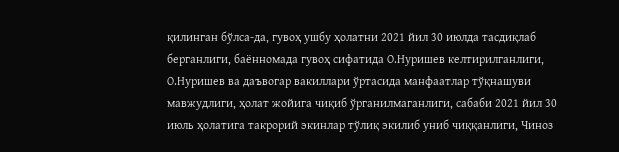қилинган бўлса-да, гувоҳ ушбу ҳолатни 2021 йил 30 июлда тасдиқлаб берганлиги, баённомада гувоҳ сифатида О.Нуришев келтирилганлиги, О.Нуришев ва даъвогар вакиллари ўртасида манфаатлар тўқнашуви мавжудлиги, ҳолат жойига чиқиб ўрганилмаганлиги, сабаби 2021 йил 30 июль ҳолатига такрорий экинлар тўлиқ экилиб униб чиққанлиги, Чиноз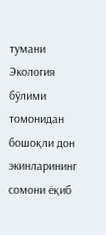тумани Экология бўлими томонидан бошоқли дон экинларининг сомони ёқиб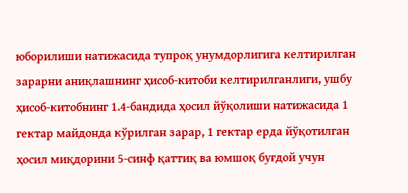юборилиши натижасида тупроқ унумдорлигига келтирилган зарарни аниқлашнинг ҳисоб-китоби келтирилганлиги, ушбу ҳисоб-китобнинг 1.4-бандида ҳосил йўқолиши натижасида 1 гектар майдонда кўрилган зарар, 1 гектар ерда йўқотилган ҳосил миқдорини 5-синф қаттиқ ва юмшоқ буғдой учун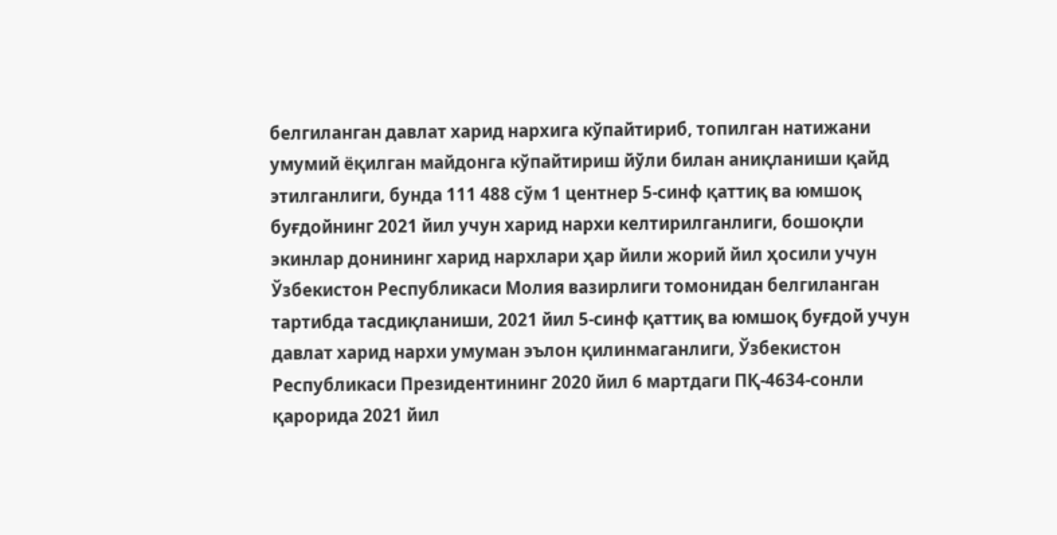белгиланган давлат харид нархига кўпайтириб, топилган натижани умумий ёқилган майдонга кўпайтириш йўли билан аниқланиши қайд этилганлиги, бунда 111 488 сўм 1 центнер 5-синф қаттиқ ва юмшоқ буғдойнинг 2021 йил учун харид нархи келтирилганлиги, бошоқли экинлар донининг харид нархлари ҳар йили жорий йил ҳосили учун Ўзбекистон Республикаси Молия вазирлиги томонидан белгиланган тартибда тасдиқланиши, 2021 йил 5-синф қаттиқ ва юмшоқ буғдой учун давлат харид нархи умуман эълон қилинмаганлиги, Ўзбекистон Республикаси Президентининг 2020 йил 6 мартдаги ПҚ-4634-сонли қарорида 2021 йил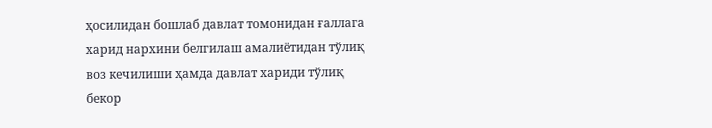ҳосилидан бошлаб давлат томонидан ғаллага харид нархини белгилаш амалиётидан тўлиқ воз кечилиши ҳамда давлат хариди тўлиқ бекор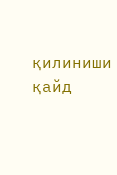қилиниши қайд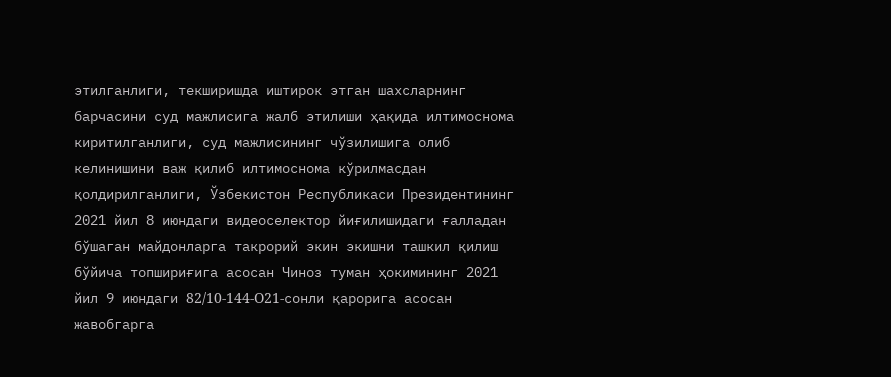этилганлиги, текширишда иштирок этган шахсларнинг барчасини суд мажлисига жалб этилиши ҳақида илтимоснома киритилганлиги, суд мажлисининг чўзилишига олиб келинишини важ қилиб илтимоснома кўрилмасдан қолдирилганлиги, Ўзбекистон Республикаси Президентининг 2021 йил 8 июндаги видеоселектор йиғилишидаги ғалладан бўшаган майдонларга такрорий экин экишни ташкил қилиш бўйича топшириғига асосан Чиноз туман ҳокимининг 2021 йил 9 июндаги 82/10-144-O21-сонли қарорига асосан жавобгарга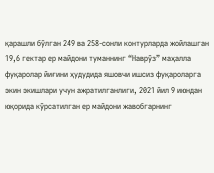қарашли бўлган 249 ва 258-сонли контурларда жойлашган 19,6 гектар ер майдони туманнинг “Наврўз” маҳалла фуқаролар йиғини ҳудудида яшовчи ишсиз фуқароларга экин экишлари учун ажратилганлиги, 2021 йил 9 июндан юқорида кўрсатилган ер майдони жавобгарнинг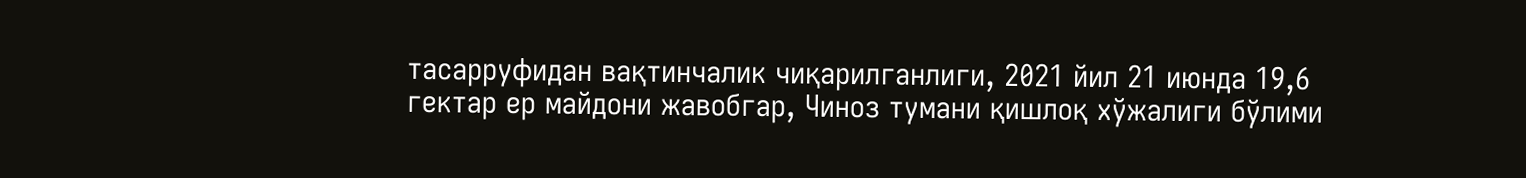тасарруфидан вақтинчалик чиқарилганлиги, 2021 йил 21 июнда 19,6 гектар ер майдони жавобгар, Чиноз тумани қишлоқ хўжалиги бўлими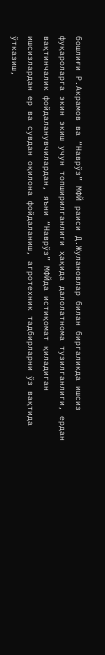бошлиғи Р.Акрамов ва “Наврўз” МФЙ раиси Д.Жулановлар билан биргаликда ишсиз фуқароларга экин экиш учун топширилганлиги ҳақида далолатнома тузилганлиги, ердан вақтинчалик фойдаланувчилардан, яъни “Наврўз” МФЙда истиқомат қиладиган ишсизлардан ер ва сувдан оқилона фойдаланиш, агротехник тадбирларни ўз вақтида ўтказиш,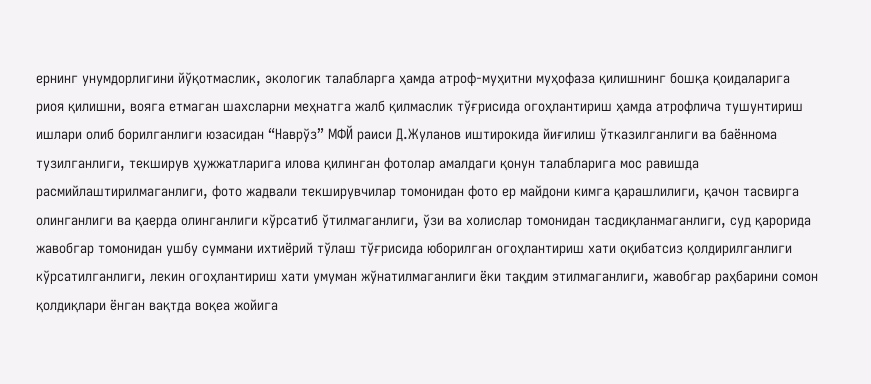ернинг унумдорлигини йўқотмаслик, экологик талабларга ҳамда атроф-муҳитни муҳофаза қилишнинг бошқа қоидаларига риоя қилишни, вояга етмаган шахсларни меҳнатга жалб қилмаслик тўғрисида огоҳлантириш ҳамда атрофлича тушунтириш ишлари олиб борилганлиги юзасидан “Наврўз” МФЙ раиси Д.Жуланов иштирокида йиғилиш ўтказилганлиги ва баённома тузилганлиги, текширув ҳужжатларига илова қилинган фотолар амалдаги қонун талабларига мос равишда расмийлаштирилмаганлиги, фото жадвали текширувчилар томонидан фото ер майдони кимга қарашлилиги, қачон тасвирга олинганлиги ва қаерда олинганлиги кўрсатиб ўтилмаганлиги, ўзи ва холислар томонидан тасдиқланмаганлиги, суд қарорида жавобгар томонидан ушбу суммани ихтиёрий тўлаш тўғрисида юборилган огоҳлантириш хати оқибатсиз қолдирилганлиги кўрсатилганлиги, лекин огоҳлантириш хати умуман жўнатилмаганлиги ёки тақдим этилмаганлиги, жавобгар раҳбарини сомон қолдиқлари ёнган вақтда воқеа жойига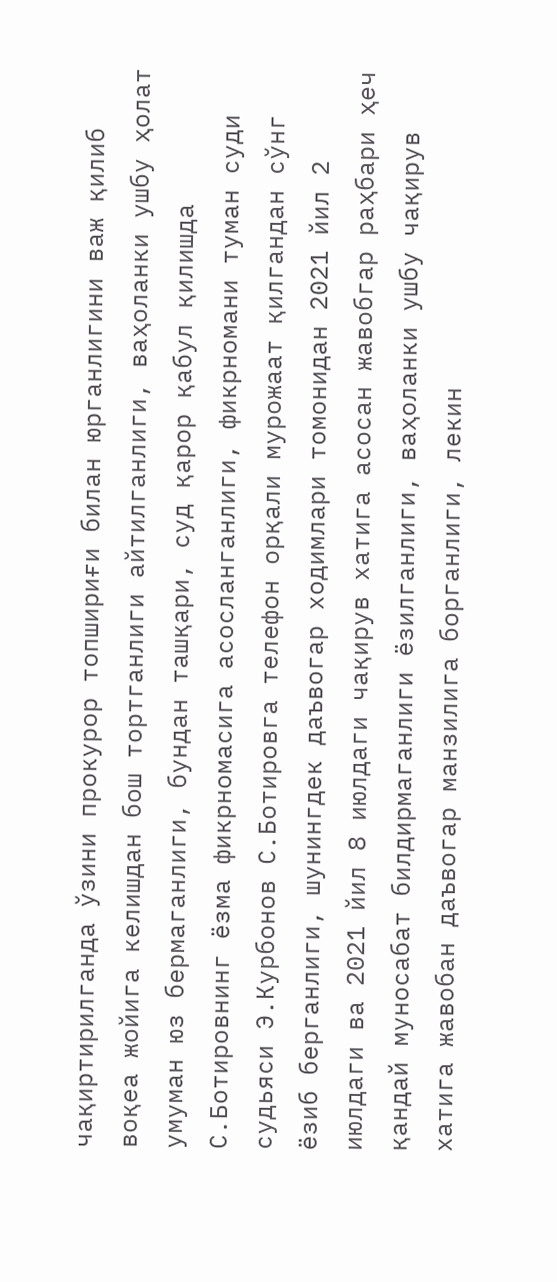чақиртирилганда ўзини прокурор топшириғи билан юрганлигини важ қилиб воқеа жойига келишдан бош тортганлиги айтилганлиги, ваҳоланки ушбу ҳолат умуман юз бермаганлиги, бундан ташқари, суд қарор қабул қилишда С.Ботировнинг ёзма фикрномасига асосланганлиги, фикрномани туман суди судьяси Э.Курбонов С.Ботировга телефон орқали мурожаат қилгандан сўнг ёзиб берганлиги, шунингдек даъвогар ходимлари томонидан 2021 йил 2 июлдаги ва 2021 йил 8 июлдаги чақирув хатига асосан жавобгар раҳбари ҳеч қандай муносабат билдирмаганлиги ёзилганлиги, ваҳоланки ушбу чақирув хатига жавобан даъвогар манзилига борганлиги, лекин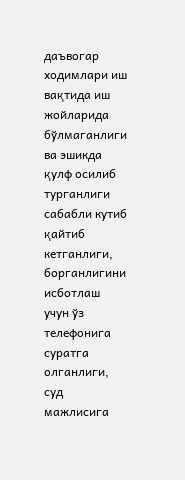даъвогар ходимлари иш вақтида иш жойларида бўлмаганлиги ва эшикда қулф осилиб турганлиги сабабли кутиб қайтиб кетганлиги, борганлигини исботлаш учун ўз телефонига суратга олганлиги, суд мажлисига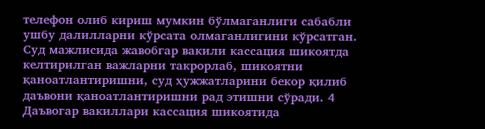телефон олиб кириш мумкин бўлмаганлиги сабабли ушбу далилларни кўрсата олмаганлигини кўрсатган. Суд мажлисида жавобгар вакили кассация шикоятда келтирилган важларни такрорлаб, шикоятни қаноатлантиришни, суд ҳужжатларини бекор қилиб даъвони қаноатлантиришни рад этишни сўради. 4 Даъвогар вакиллари кассация шикоятида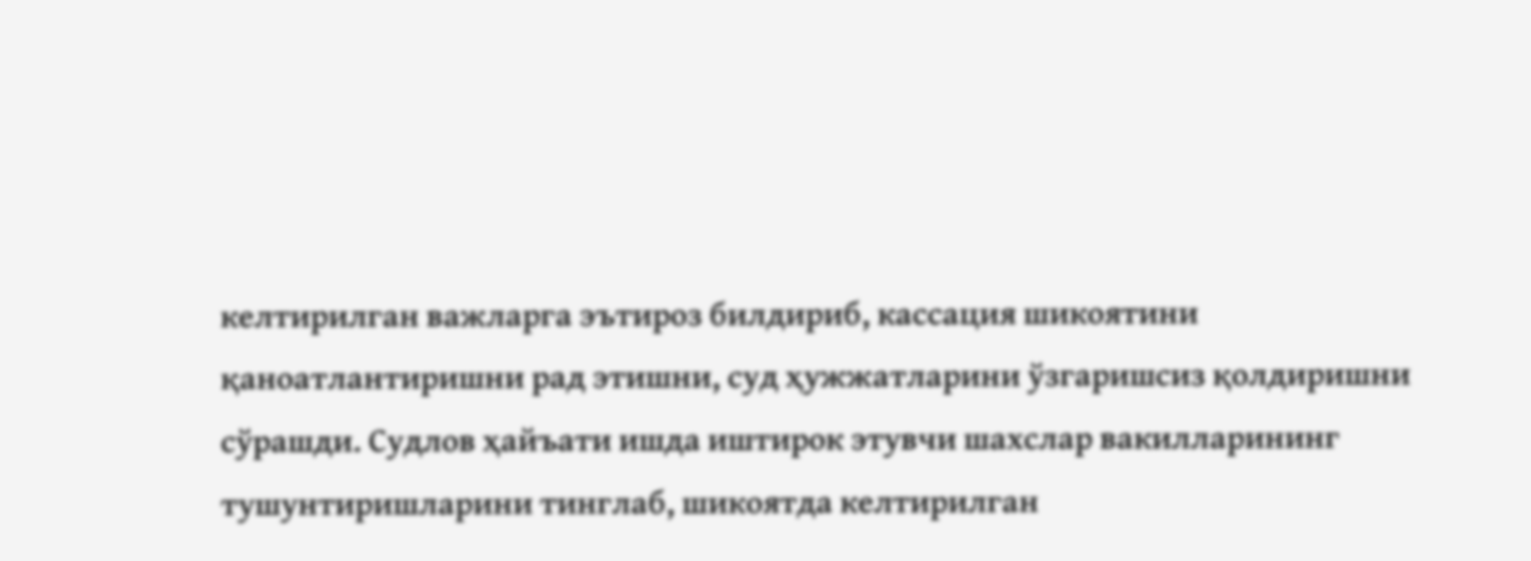келтирилган важларга эътироз билдириб, кассация шикоятини қаноатлантиришни рад этишни, суд ҳужжатларини ўзгаришсиз қолдиришни сўрашди. Судлов ҳайъати ишда иштирок этувчи шахслар вакилларининг тушунтиришларини тинглаб, шикоятда келтирилган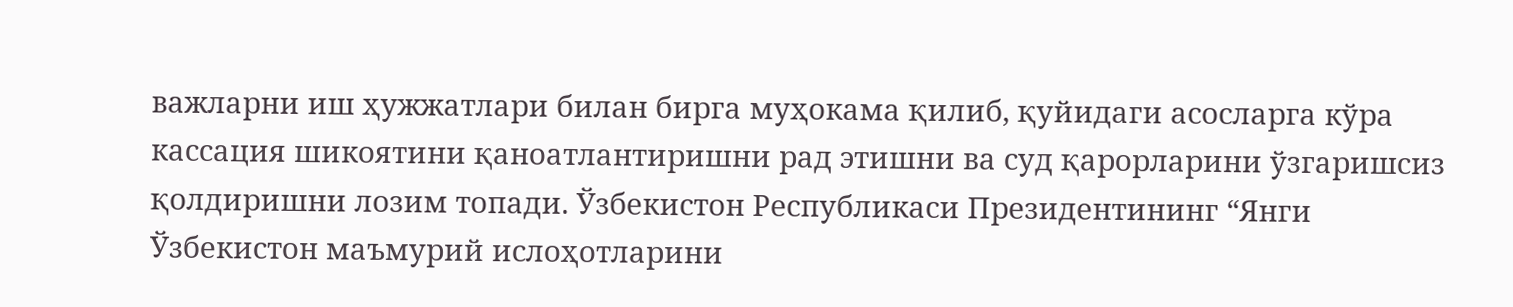важларни иш ҳужжатлари билан бирга муҳокама қилиб, қуйидаги асосларга кўра кассация шикоятини қаноатлантиришни рад этишни ва суд қарорларини ўзгаришсиз қолдиришни лозим топади. Ўзбекистон Республикаси Президентининг “Янги Ўзбекистон маъмурий ислоҳотларини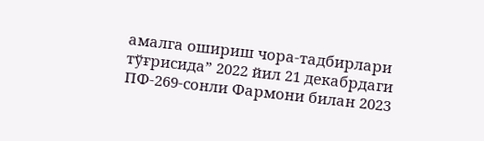амалга ошириш чора-тадбирлари тўғрисида” 2022 йил 21 декабрдаги ПФ-269-сонли Фармони билан 2023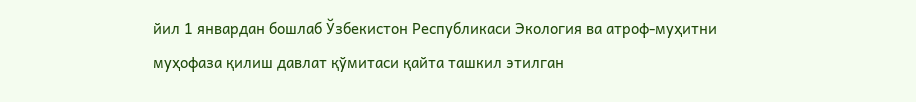йил 1 январдан бошлаб Ўзбекистон Республикаси Экология ва атроф-муҳитни муҳофаза қилиш давлат қўмитаси қайта ташкил этилган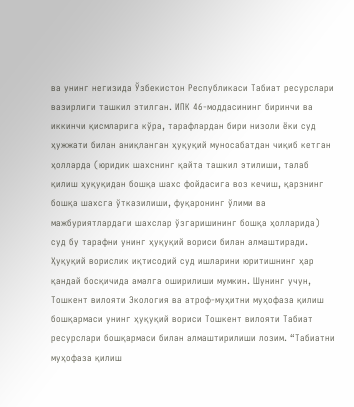ва унинг негизида Ўзбекистон Республикаси Табиат ресурслари вазирлиги ташкил этилган. ИПК 46-моддасининг биринчи ва иккинчи қисмларига кўра, тарафлардан бири низоли ёки суд ҳужжати билан аниқланган ҳуқуқий муносабатдан чиқиб кетган ҳолларда (юридик шахснинг қайта ташкил этилиши, талаб қилиш ҳуқуқидан бошқа шахс фойдасига воз кечиш, қарзнинг бошқа шахсга ўтказилиши, фуқаронинг ўлими ва мажбуриятлардаги шахслар ўзгаришининг бошқа ҳолларида) суд бу тарафни унинг ҳуқуқий вориси билан алмаштиради. Ҳуқуқий ворислик иқтисодий суд ишларини юритишнинг ҳар қандай босқичида амалга оширилиши мумкин. Шунинг учун, Тошкент вилояти Экология ва атроф-муҳитни муҳофаза қилиш бошқармаси унинг ҳуқуқий вориси Тошкент вилояти Табиат ресурслари бошқармаси билан алмаштирилиши лозим. “Табиатни муҳофаза қилиш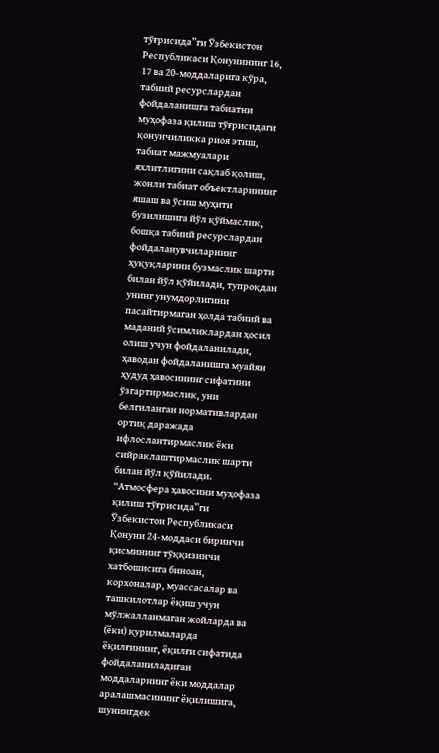тўғрисида”ги Ўзбекистон Республикаси Қонунининг 16, 17 ва 20-моддаларига кўра, табиий ресурслардан фойдаланишга табиатни муҳофаза қилиш тўғрисидаги қонунчиликка риоя этиш, табиат мажмуалари яхлитлигини сақлаб қолиш, жонли табиат объектларининг яшаш ва ўсиш муҳити бузилишига йўл қўймаслик, бошқа табиий ресурслардан фойдаланувчиларнинг ҳуқуқларини бузмаслик шарти билан йўл қўйилади, тупроқдан унинг унумдорлигини пасайтирмаган ҳолда табиий ва маданий ўсимликлардан ҳосил олиш учун фойдаланилади, ҳаводан фойдаланишга муайян ҳудуд ҳавосининг сифатини ўзгартирмаслик, уни белгиланган нормативлардан ортиқ даражада ифлослантирмаслик ёки сийраклаштирмаслик шарти билан йўл қўйилади. “Атмосфера ҳавосини муҳофаза қилиш тўғрисида”ги Ўзбекистон Республикаси Қонуни 24-моддаси биринчи қисмининг тўққизинчи хатбошисига биноан, корхоналар, муассасалар ва ташкилотлар ёқиш учун мўлжалланмаган жойларда ва (ёки) қурилмаларда ёқилғининг, ёқилғи сифатида фойдаланиладиган моддаларнинг ёки моддалар аралашмасининг ёқилишига, шунингдек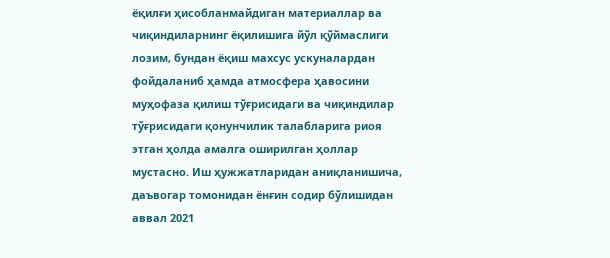ёқилғи ҳисобланмайдиган материаллар ва чиқиндиларнинг ёқилишига йўл қўймаслиги лозим, бундан ёқиш махсус ускуналардан фойдаланиб ҳамда атмосфера ҳавосини муҳофаза қилиш тўғрисидаги ва чиқиндилар тўғрисидаги қонунчилик талабларига риоя этган ҳолда амалга оширилган ҳоллар мустасно. Иш ҳужжатларидан аниқланишича, даъвогар томонидан ёнғин содир бўлишидан аввал 2021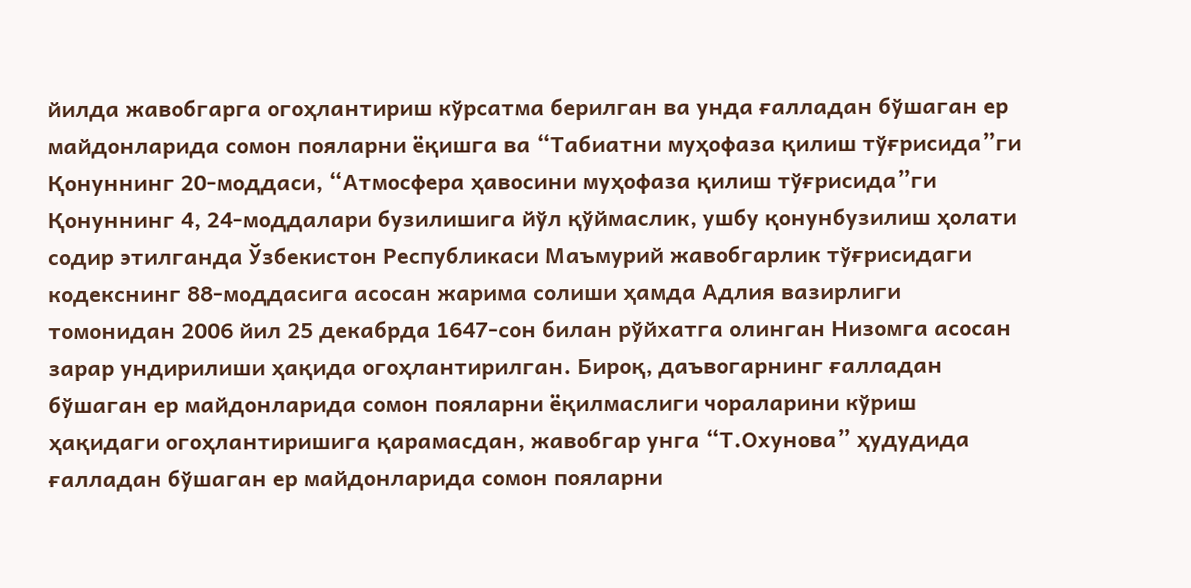йилда жавобгарга огоҳлантириш кўрсатма берилган ва унда ғалладан бўшаган ер майдонларида сомон пояларни ёқишга ва “Табиатни муҳофаза қилиш тўғрисида”ги Қонуннинг 20-моддаси, “Атмосфера ҳавосини муҳофаза қилиш тўғрисида”ги Қонуннинг 4, 24-моддалари бузилишига йўл қўймаслик, ушбу қонунбузилиш ҳолати содир этилганда Ўзбекистон Республикаси Маъмурий жавобгарлик тўғрисидаги кодекснинг 88-моддасига асосан жарима солиши ҳамда Адлия вазирлиги томонидан 2006 йил 25 декабрда 1647-сон билан рўйхатга олинган Низомга асосан зарар ундирилиши ҳақида огоҳлантирилган. Бироқ, даъвогарнинг ғалладан бўшаган ер майдонларида сомон пояларни ёқилмаслиги чораларини кўриш ҳақидаги огоҳлантиришига қарамасдан, жавобгар унга “Т.Охунова” ҳудудида ғалладан бўшаган ер майдонларида сомон пояларни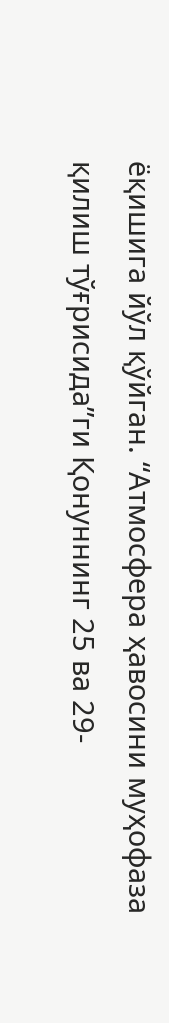ёқишига йўл қўйган. “Атмосфера ҳавосини муҳофаза қилиш тўғрисида”ги Қонуннинг 25 ва 29-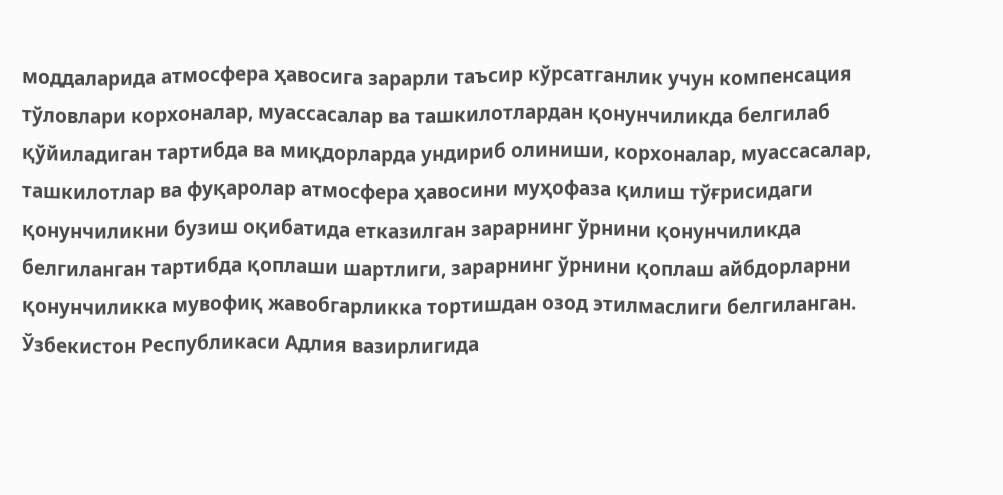моддаларида атмосфера ҳавосига зарарли таъсир кўрсатганлик учун компенсация тўловлари корхоналар, муассасалар ва ташкилотлардан қонунчиликда белгилаб қўйиладиган тартибда ва миқдорларда ундириб олиниши, корхоналар, муассасалар, ташкилотлар ва фуқаролар атмосфера ҳавосини муҳофаза қилиш тўғрисидаги қонунчиликни бузиш оқибатида етказилган зарарнинг ўрнини қонунчиликда белгиланган тартибда қоплаши шартлиги, зарарнинг ўрнини қоплаш айбдорларни қонунчиликка мувофиқ жавобгарликка тортишдан озод этилмаслиги белгиланган. Ўзбекистон Республикаси Адлия вазирлигида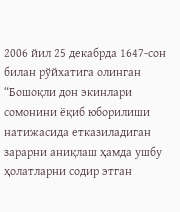2006 йил 25 декабрда 1647-сон билан рўйхатига олинган “Бошоқли дон экинлари сомонини ёқиб юборилиши натижасида етказиладиган зарарни аниқлаш ҳамда ушбу ҳолатларни содир этган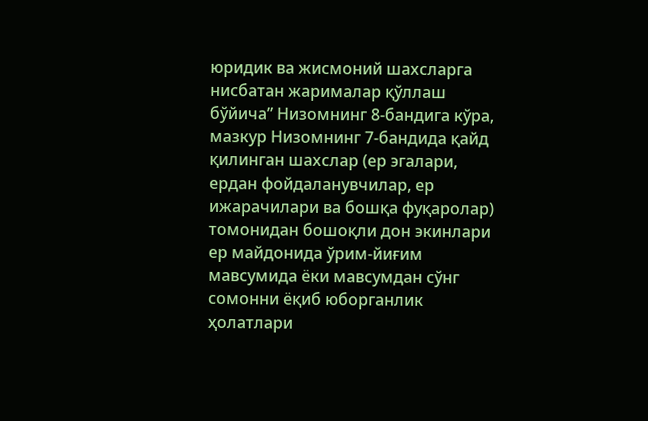юридик ва жисмоний шахсларга нисбатан жарималар қўллаш бўйича” Низомнинг 8-бандига кўра, мазкур Низомнинг 7-бандида қайд қилинган шахслар (ер эгалари, ердан фойдаланувчилар, ер ижарачилари ва бошқа фуқаролар) томонидан бошоқли дон экинлари ер майдонида ўрим-йиғим мавсумида ёки мавсумдан сўнг сомонни ёқиб юборганлик ҳолатлари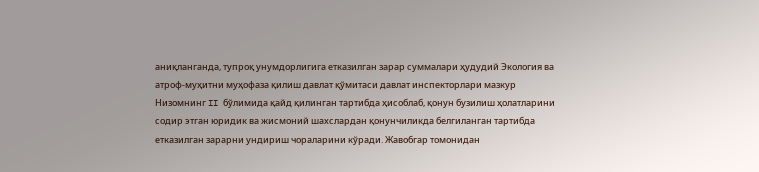аниқланганда, тупроқ унумдорлигига етказилган зарар суммалари ҳудудий Экология ва атроф-муҳитни муҳофаза қилиш давлат қўмитаси давлат инспекторлари мазкур Низомнинг II бўлимида қайд қилинган тартибда ҳисоблаб, қонун бузилиш ҳолатларини содир этган юридик ва жисмоний шахслардан қонунчиликда белгиланган тартибда етказилган зарарни ундириш чораларини кўради. Жавобгар томонидан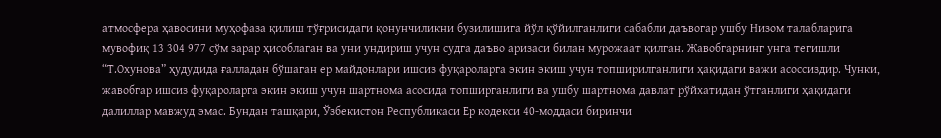атмосфера ҳавосини муҳофаза қилиш тўғрисидаги қонунчиликни бузилишига йўл қўйилганлиги сабабли даъвогар ушбу Низом талабларига мувофиқ 13 304 977 сўм зарар ҳисоблаган ва уни ундириш учун судга даъво аризаси билан мурожаат қилган. Жавобгарнинг унга тегишли “Т.Охунова” ҳудудида ғалладан бўшаган ер майдонлари ишсиз фуқароларга экин экиш учун топширилганлиги ҳақидаги важи асоссиздир. Чунки, жавобгар ишсиз фуқароларга экин экиш учун шартнома асосида топширганлиги ва ушбу шартнома давлат рўйхатидан ўтганлиги ҳақидаги далиллар мавжуд эмас. Бундан ташқари, Ўзбекистон Республикаси Ер кодекси 40-моддаси биринчи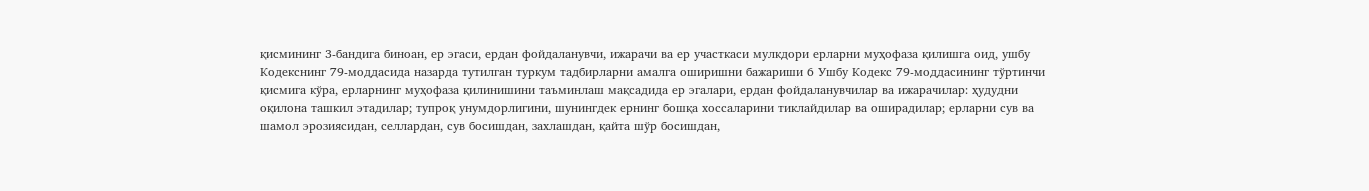қисмининг 3-бандига биноан, ер эгаси, ердан фойдаланувчи, ижарачи ва ер участкаси мулкдори ерларни муҳофаза қилишга оид, ушбу Кодекснинг 79-моддасида назарда тутилган туркум тадбирларни амалга оширишни бажариши 6 Ушбу Кодекс 79-моддасининг тўртинчи қисмига кўра, ерларнинг муҳофаза қилинишини таъминлаш мақсадида ер эгалари, ердан фойдаланувчилар ва ижарачилар: ҳудудни оқилона ташкил этадилар; тупроқ унумдорлигини, шунингдек ернинг бошқа хоссаларини тиклайдилар ва оширадилар; ерларни сув ва шамол эрозиясидан, селлардан, сув босишдан, захлашдан, қайта шўр босишдан,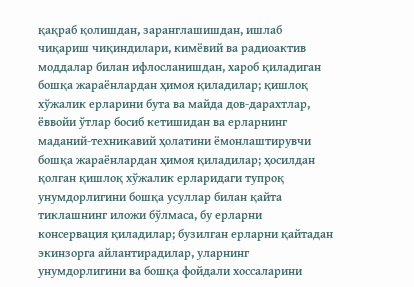қақраб қолишдан, заранглашишдан, ишлаб чиқариш чиқиндилари, кимёвий ва радиоактив моддалар билан ифлосланишдан, хароб қиладиган бошқа жараёнлардан ҳимоя қиладилар; қишлоқ хўжалик ерларини бута ва майда дов-дарахтлар, ёввойи ўтлар босиб кетишидан ва ерларнинг маданий-техникавий ҳолатини ёмонлаштирувчи бошқа жараёнлардан ҳимоя қиладилар; ҳосилдан қолган қишлоқ хўжалик ерларидаги тупроқ унумдорлигини бошқа усуллар билан қайта тиклашнинг иложи бўлмаса, бу ерларни консервация қиладилар; бузилган ерларни қайтадан экинзорга айлантирадилар, уларнинг унумдорлигини ва бошқа фойдали хоссаларини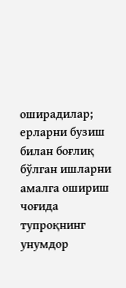оширадилар; ерларни бузиш билан боғлиқ бўлган ишларни амалга ошириш чоғида тупроқнинг унумдор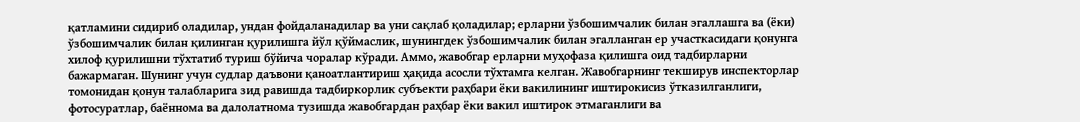қатламини сидириб оладилар, ундан фойдаланадилар ва уни сақлаб қоладилар; ерларни ўзбошимчалик билан эгаллашга ва (ёки) ўзбошимчалик билан қилинган қурилишга йўл қўймаслик, шунингдек ўзбошимчалик билан эгалланган ер участкасидаги қонунга хилоф қурилишни тўхтатиб туриш бўйича чоралар кўради. Аммо, жавобгар ерларни муҳофаза қилишга оид тадбирларни бажармаган. Шунинг учун судлар даъвони қаноатлантириш ҳақида асосли тўхтамга келган. Жавобгарнинг текширув инспекторлар томонидан қонун талабларига зид равишда тадбиркорлик субъекти раҳбари ёки вакилининг иштирокисиз ўтказилганлиги, фотосуратлар, баённома ва далолатнома тузишда жавобгардан раҳбар ёки вакил иштирок этмаганлиги ва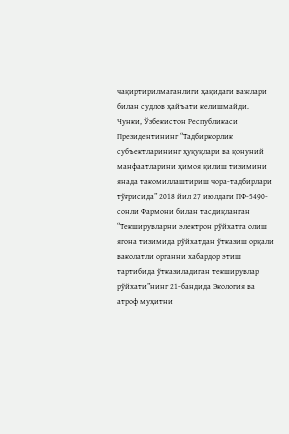чақиртирилмаганлиги ҳақидаги важлари билан судлов ҳайъати келишмайди. Чунки, Ўзбекистон Республикаси Президентининг “Тадбиркорлик субъектларининг ҳуқуқлари ва қонуний манфаатларини ҳимоя қилиш тизимини янада такомиллаштириш чора-тадбирлари тўғрисида” 2018 йил 27 июлдаги ПФ-5490-сонли Фармони билан тасдиқланган “Текширувларни электрон рўйхатга олиш ягона тизимида рўйхатдан ўтказиш орқали ваколатли органни хабардор этиш тартибида ўтказиладиган текширувлар рўйхати”нинг 21-бандида Экология ва атроф муҳитни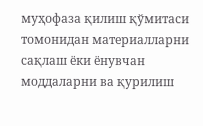муҳофаза қилиш қўмитаси томонидан материалларни сақлаш ёки ёнувчан моддаларни ва қурилиш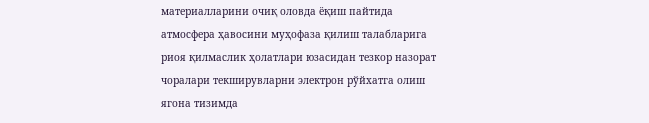материалларини очиқ оловда ёқиш пайтида атмосфера ҳавосини муҳофаза қилиш талабларига риоя қилмаслик ҳолатлари юзасидан тезкор назорат чоралари текширувларни электрон рўйхатга олиш ягона тизимда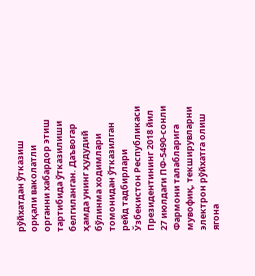рўйхатдан ўтказиш орқали ваколатли органни хабардор этиш тартибида ўтказилиши белгиланган. Даъвогар ҳамда унинг ҳудудий бўлинма ходимлари томонидан ўтказилган рейд тадбирлари Ўзбекистон Республикаси Президентининг 2018 йил 27 июлдаги ПФ-5490-сонли Фармони талабларига мувофиқ, текширувларни электрон рўйхатга олиш ягона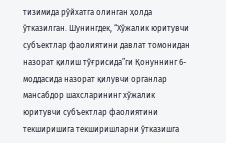тизимида рўйхатга олинган ҳолда ўтказилган. Шунингдек, “Хўжалик юритувчи субъектлар фаолиятини давлат томонидан назорат қилиш тўғрисида”ги Қонуннинг 6-моддасида назорат қилувчи органлар мансабдор шахсларининг хўжалик юритувчи субъектлар фаолиятини текширишига текширишларни ўтказишга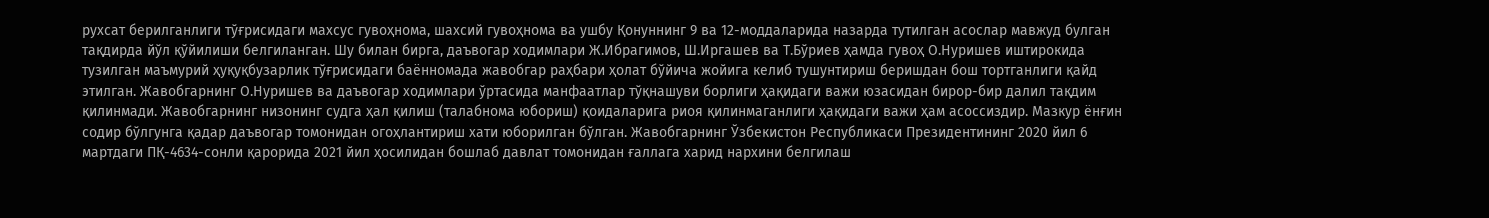рухсат берилганлиги тўғрисидаги махсус гувоҳнома, шахсий гувоҳнома ва ушбу Қонуннинг 9 ва 12-моддаларида назарда тутилган асослар мавжуд булган тақдирда йўл қўйилиши белгиланган. Шу билан бирга, даъвогар ходимлари Ж.Ибрагимов, Ш.Иргашев ва Т.Бўриев ҳамда гувоҳ О.Нуришев иштирокида тузилган маъмурий ҳуқуқбузарлик тўғрисидаги баённомада жавобгар раҳбари ҳолат бўйича жойига келиб тушунтириш беришдан бош тортганлиги қайд этилган. Жавобгарнинг О.Нуришев ва даъвогар ходимлари ўртасида манфаатлар тўқнашуви борлиги ҳақидаги важи юзасидан бирор-бир далил тақдим қилинмади. Жавобгарнинг низонинг судга ҳал қилиш (талабнома юбориш) қоидаларига риоя қилинмаганлиги ҳақидаги важи ҳам асоссиздир. Мазкур ёнғин содир бўлгунга қадар даъвогар томонидан огоҳлантириш хати юборилган бўлган. Жавобгарнинг Ўзбекистон Республикаси Президентининг 2020 йил 6 мартдаги ПҚ-4634-сонли қарорида 2021 йил ҳосилидан бошлаб давлат томонидан ғаллага харид нархини белгилаш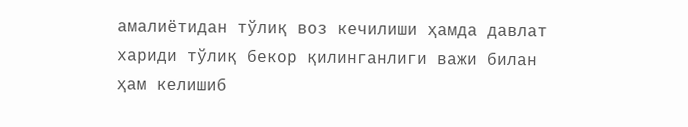амалиётидан тўлиқ воз кечилиши ҳамда давлат хариди тўлиқ бекор қилинганлиги важи билан ҳам келишиб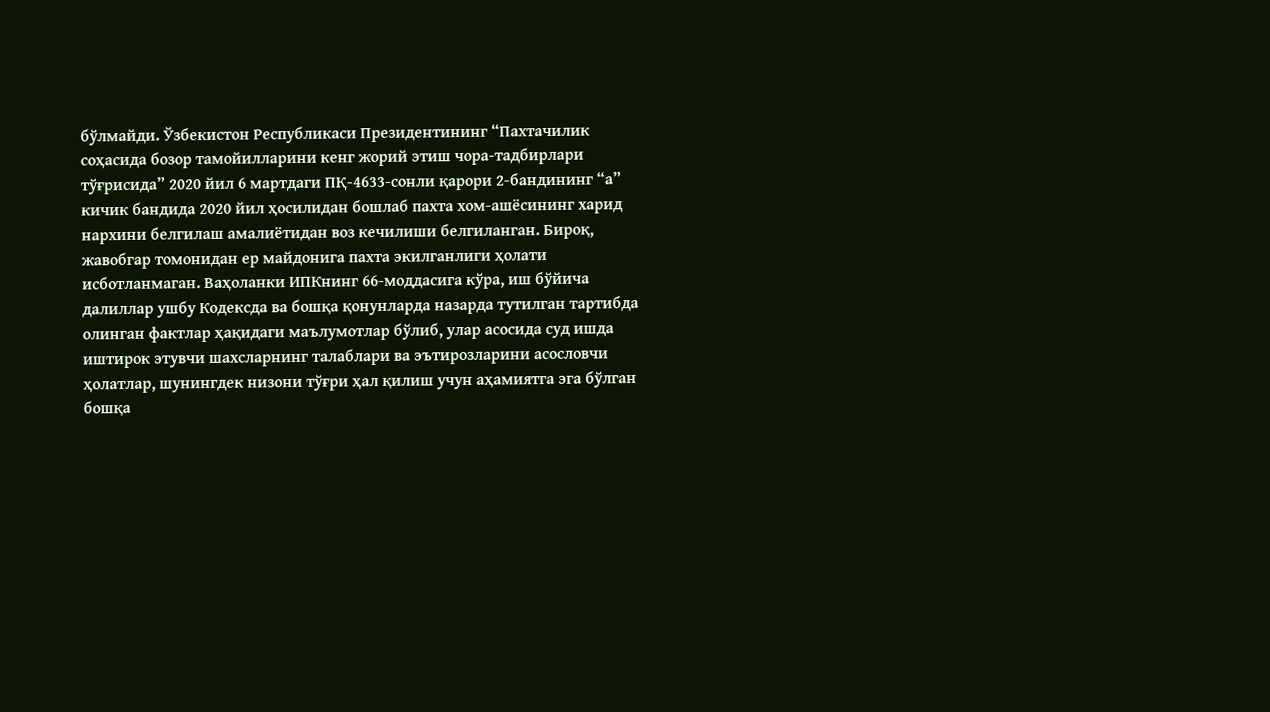бўлмайди. Ўзбекистон Республикаси Президентининг “Пахтачилик соҳасида бозор тамойилларини кенг жорий этиш чора-тадбирлари тўғрисида” 2020 йил 6 мартдаги ПҚ-4633-сонли қарори 2-бандининг “а” кичик бандида 2020 йил ҳосилидан бошлаб пахта хом-ашёсининг харид нархини белгилаш амалиётидан воз кечилиши белгиланган. Бироқ, жавобгар томонидан ер майдонига пахта экилганлиги ҳолати исботланмаган. Ваҳоланки ИПКнинг 66-моддасига кўра, иш бўйича далиллар ушбу Кодексда ва бошқа қонунларда назарда тутилган тартибда олинган фактлар ҳақидаги маълумотлар бўлиб, улар асосида суд ишда иштирок этувчи шахсларнинг талаблари ва эътирозларини асословчи ҳолатлар, шунингдек низони тўғри ҳал қилиш учун аҳамиятга эга бўлган бошқа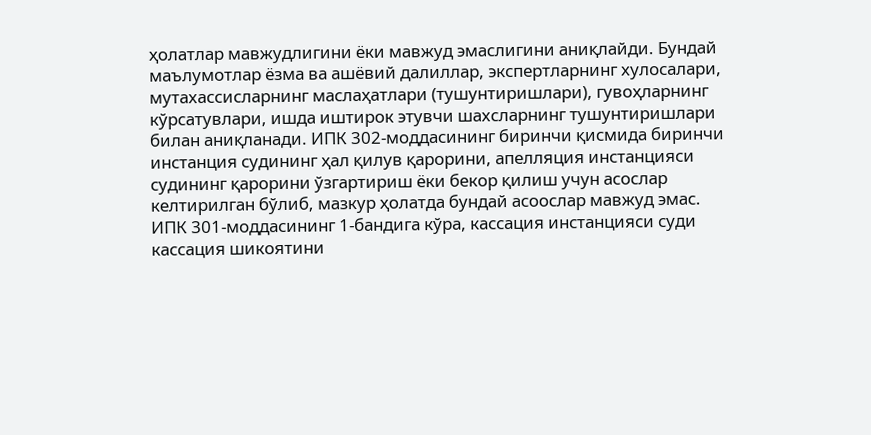ҳолатлар мавжудлигини ёки мавжуд эмаслигини аниқлайди. Бундай маълумотлар ёзма ва ашёвий далиллар, экспертларнинг хулосалари, мутахассисларнинг маслаҳатлари (тушунтиришлари), гувоҳларнинг кўрсатувлари, ишда иштирок этувчи шахсларнинг тушунтиришлари билан аниқланади. ИПК 302-моддасининг биринчи қисмида биринчи инстанция судининг ҳал қилув қарорини, апелляция инстанцияси судининг қарорини ўзгартириш ёки бекор қилиш учун асослар келтирилган бўлиб, мазкур ҳолатда бундай асоослар мавжуд эмас. ИПК 301-моддасининг 1-бандига кўра, кассация инстанцияси суди кассация шикоятини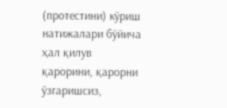(протестини) кўриш натижалари бўйича ҳал қилув қарорини, қарорни ўзгаришсиз,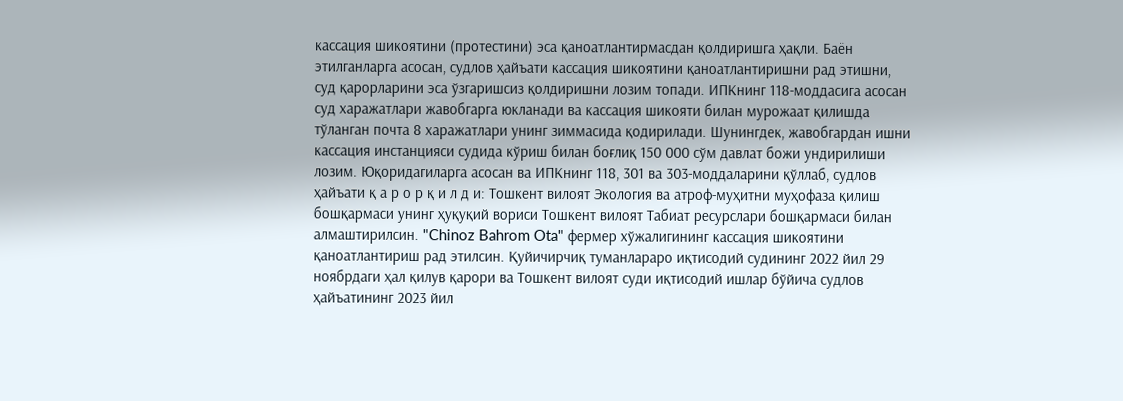кассация шикоятини (протестини) эса қаноатлантирмасдан қолдиришга ҳақли. Баён этилганларга асосан, судлов ҳайъати кассация шикоятини қаноатлантиришни рад этишни, суд қарорларини эса ўзгаришсиз қолдиришни лозим топади. ИПКнинг 118-моддасига асосан суд харажатлари жавобгарга юкланади ва кассация шикояти билан мурожаат қилишда тўланган почта 8 харажатлари унинг зиммасида қодирилади. Шунингдек, жавобгардан ишни кассация инстанцияси судида кўриш билан боғлиқ 150 000 сўм давлат божи ундирилиши лозим. Юқоридагиларга асосан ва ИПКнинг 118, 301 ва 303-моддаларини қўллаб, судлов ҳайъати қ а р о р қ и л д и: Тошкент вилоят Экология ва атроф-муҳитни муҳофаза қилиш бошқармаси унинг ҳуқуқий вориси Тошкент вилоят Табиат ресурслари бошқармаси билан алмаштирилсин. "Chinoz Bahrom Ota" фермер хўжалигининг кассация шикоятини қаноатлантириш рад этилсин. Қуйичирчиқ туманлараро иқтисодий судининг 2022 йил 29 ноябрдаги ҳал қилув қарори ва Тошкент вилоят суди иқтисодий ишлар бўйича судлов ҳайъатининг 2023 йил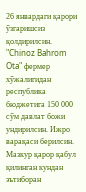26 январдаги қарори ўзгаришсиз қолдирилсин. "Chinoz Bahrom Ota" фермер хўжалигидан республика бюджетига 150 000 сўм давлат божи ундирилсин. Ижро варақаси берилсин. Мазкур қарор қабул қилинган кундан эътиборан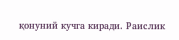қонуний кучга киради. Раислик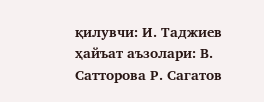қилувчи: И. Таджиев ҳайъат аъзолари: В. Сатторова Р. Сагатов